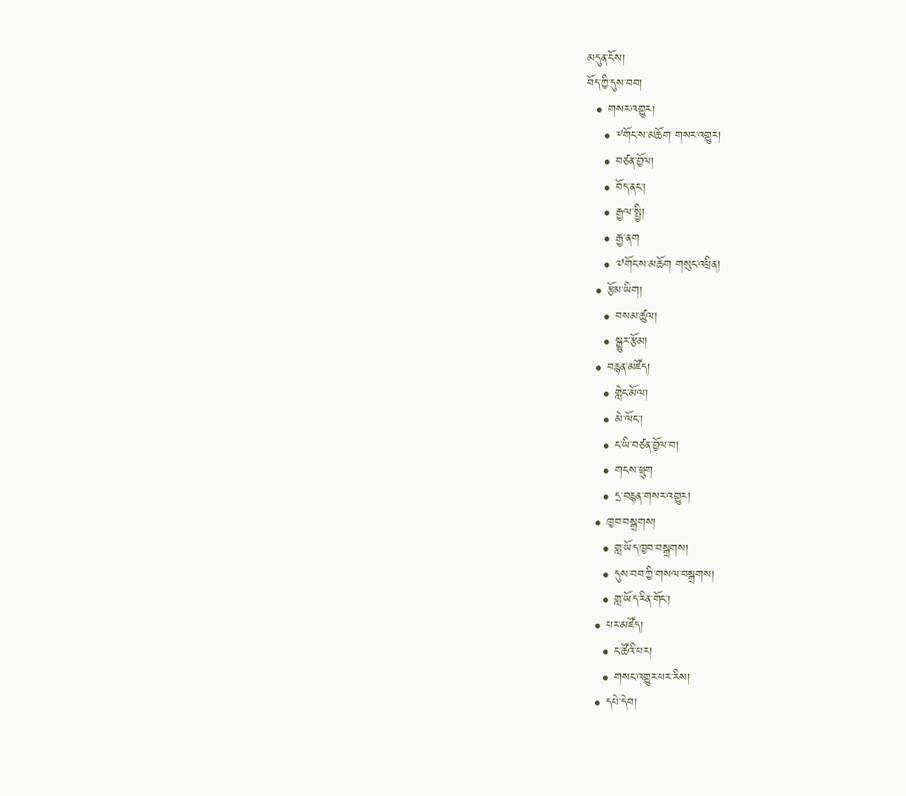མདུན་ངོས།
བོད་ཀྱི་དུས་བབ།
  • གསར་འགྱུར།
    • ༸གོང་ས་མཆོག གསར་འགྱུར།
    • བཙན་བྱོལ།
    • བོད་ནང་།
    • རྒྱལ་སྤྱི།
    • རྒྱ་ནག
    • ༧གོང་ས་མཆོག གསུང་འཕྲིན།
  • རྩོམ་ཡིག།
    • བསམ་ཚུལ།
    • སྒྱུར་རྩོམ།
  • བརྙན་མཛོད།
    • གླེང་མོལ།
    • མེ་ལོང་།
    • ང་ཡི་བཙན་བྱོལ་བ།
    • གངས་ཕྲུག
    • དྲ་བརྙན་གསར་འགྱུར།
  • ཁྱབ་བསྒྲགས།
    • གླ་ཡོད་ཁྱབ་བསྒྲགས།
    • དུས་བབ་ཀྱི་གསལ་བསྒྲགས།
    • གླ་ཡོད་རིན་གོང་།
  • པར་མཛོད།
    • ང་ཚོའི་པར།
    • གསང་འགྱུར་པར་རིས།
  • དཔེ་དེབ།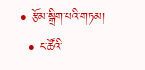• རྩོམ་སྒྲིག་པའི་གཏམ།
  • ང་ཚོའི་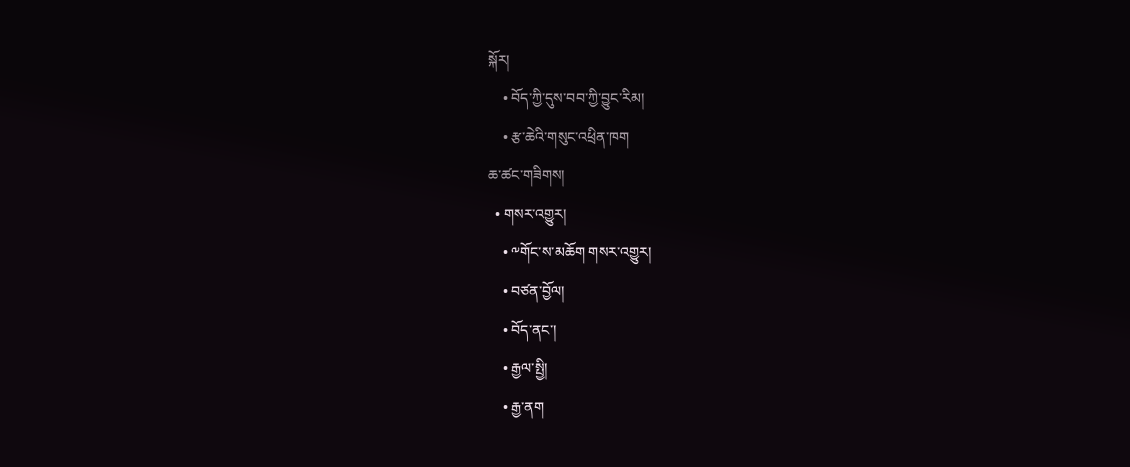སྐོར།
    • བོད་ཀྱི་དུས་བབ་ཀྱི་བྱུང་རིམ།
    • རྩ་ཆེའི་གསུང་འཕྲིན་ཁག
ཆ་ཚང་གཟིགས།
  • གསར་འགྱུར།
    • ༸གོང་ས་མཆོག གསར་འགྱུར།
    • བཙན་བྱོལ།
    • བོད་ནང་།
    • རྒྱལ་སྤྱི།
    • རྒྱ་ནག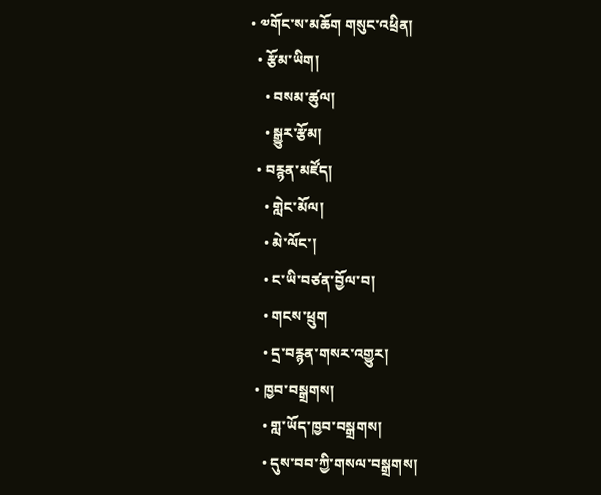• ༧གོང་ས་མཆོག གསུང་འཕྲིན།
  • རྩོམ་ཡིག།
    • བསམ་ཚུལ།
    • སྒྱུར་རྩོམ།
  • བརྙན་མཛོད།
    • གླེང་མོལ།
    • མེ་ལོང་།
    • ང་ཡི་བཙན་བྱོལ་བ།
    • གངས་ཕྲུག
    • དྲ་བརྙན་གསར་འགྱུར།
  • ཁྱབ་བསྒྲགས།
    • གླ་ཡོད་ཁྱབ་བསྒྲགས།
    • དུས་བབ་ཀྱི་གསལ་བསྒྲགས།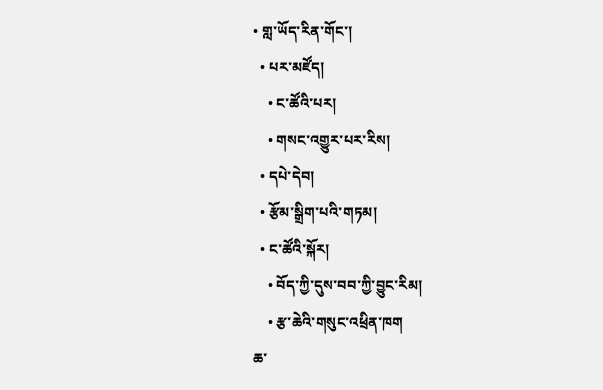• གླ་ཡོད་རིན་གོང་།
  • པར་མཛོད།
    • ང་ཚོའི་པར།
    • གསང་འགྱུར་པར་རིས།
  • དཔེ་དེབ།
  • རྩོམ་སྒྲིག་པའི་གཏམ།
  • ང་ཚོའི་སྐོར།
    • བོད་ཀྱི་དུས་བབ་ཀྱི་བྱུང་རིམ།
    • རྩ་ཆེའི་གསུང་འཕྲིན་ཁག
ཆ་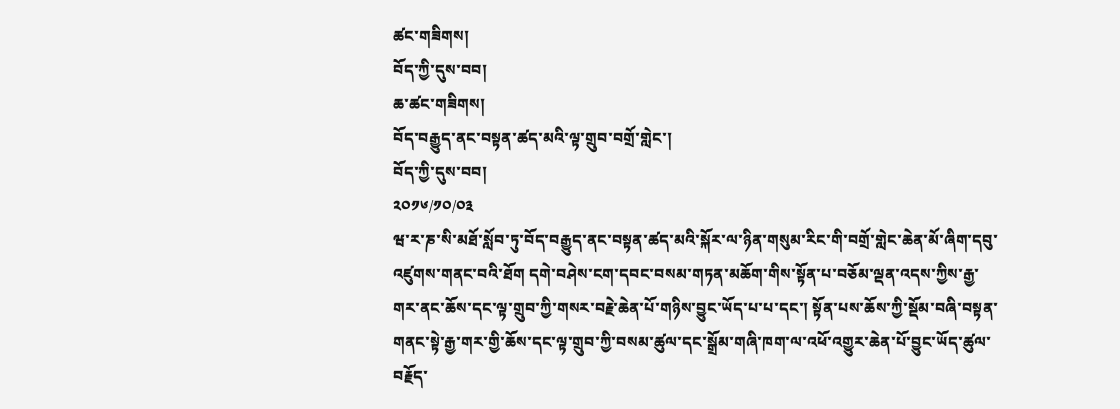ཚང་གཟིགས།
བོད་ཀྱི་དུས་བབ།
ཆ་ཚང་གཟིགས།
བོད་བརྒྱུད་ནང་བསྟན་ཚད་མའི་ལྟ་གྲུབ་བགྲོ་གླེང་།
བོད་ཀྱི་དུས་བབ།
༢༠༡༦/༡༠/༠༣
ཝ་ར་ཎ་སི་མཐོ་སློབ་ཏུ་བོད་བརྒྱུད་ནང་བསྟན་ཚད་མའི་སྐོར་ལ་ཉིན་གསུམ་རིང་གི་བགྲོ་གླེང་ཆེན་མོ་ཞིག་དབུ་འཛུགས་གནང་བའི་ཐོག དགེ་བཤེས་ངག་དབང་བསམ་གཏན་མཆོག་གིས་སྟོན་པ་བཅོམ་ལྡན་འདས་ཀྱིས་རྒྱ་གར་ནང་ཆོས་དང་ལྟ་གྲུབ་ཀྱི་གསར་བརྗེ་ཆེན་པོ་གཉིས་བྱུང་ཡོད་པ་པ་དང་། སྟོན་པས་ཆོས་ཀྱི་སྡོམ་བཞི་བསྟན་གནང་སྟེ་རྒྱ་གར་གྱི་ཆོས་དང་ལྟ་གྲུབ་ཀྱི་བསམ་ཚུལ་དང་སྒྲོམ་གཞི་ཁག་ལ་འཕོ་འགྱུར་ཆེན་པོ་བྱུང་ཡོད་ཚུལ་བརྗོད་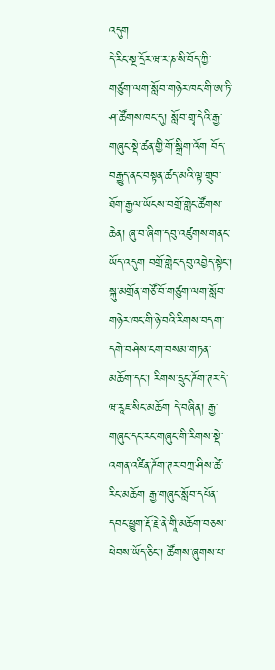འདུག
དེ་རིང་སྔ་དྲོར་ཝ་ར་ཎ་སི་བོད་ཀྱི་གཙུག་ལག་སློབ་གཉེར་ཁང་གི་ཨ་ཏི་ཤ་ཚོགས་ཁང་དུ། སློབ་གྲྭ་དེའི་རྒྱ་གཞུང་སྡེ་ཚན་གྱི་གོ་སྒྲིག་འོག བོད་བརྒྱུད་ནང་བསྟན་ཚད་མའི་ལྟ་གྲུབ་ཐོག་རྒྱལ་ཡོངས་བགྲོ་གླེང་ཚོགས་ཆེན། ཞུ་བ་ཞིག་དབུ་འཛུགས་གནང་ཡོད་འདུག བགྲོ་གླེང་དབུ་འབྱེད་སྟེང་། སྐུ་མགྲོན་གཙོ་བོ་གཙུག་ལག་སློབ་གཉེར་ཁང་གི་ཉེ་བའི་རིགས་བདག་དགེ་བཤེས་ངག་བསམ་གཏན་མཆོག་དང་། རིགས་དྲུང་ཌོག་ཊར་དེ་ཝ་རཱཇ་སིང་མཆོག དེ་བཞིན། རྒྱ་གཞུང་དང་རང་གཞུང་གི་རིགས་སྡེ་འགན་འཛིན་ཌོག་ཊར་བཀྲ་ཤིས་ཚེ་རིང་མཆོག རྒྱ་གཞུང་སློབ་དཔོན་དབང་ཕྱུག་རྡོ་རྗེ་ནེ་གཱི་མཆོག་བཅས་ཕེབས་ཡོད་ཅིང་། ཚོགས་ཞུགས་པ་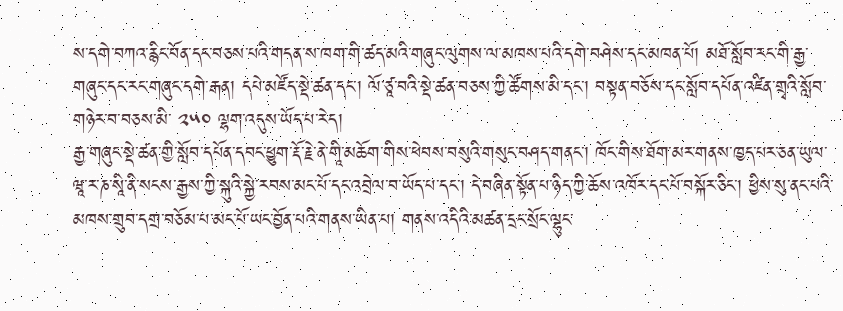ས་དགེ་བཀའ་རྙིང་བོན་དང་བཅས་པའི་གདན་ས་ཁག་གི་ཚད་མའི་གཞུང་ལུགས་ལ་མཁས་པའི་དགེ་བཤེས་དང་མཁན་པོ། མཐོ་སློབ་རང་གི་རྒྱ་གཞུང་དང་རང་གཞུང་དགེ་རྒན། དཔེ་མཛོད་སྡེ་ཚན་དང་། ལོ་ཙཱ་བའི་སྡེ་ཚན་བཅས་ཀྱི་ཚོགས་མི་དང་། བསྟན་བཅོས་དང་སློབ་དཔོན་འཛིན་གྲྭའི་སློབ་གཉེར་བ་བཅས་མི་ ༢༥༠ ལྷག་འདུས་ཡོད་པ་རེད།
རྒྱ་གཞུང་སྡེ་ཚན་གྱི་སློབ་དཔོན་དབང་ཕྱུག་རྡོ་རྗེ་ནེ་གཱི་མཆོག་གིས་ཕེབས་བསུའི་གསུང་བཤད་གནང་། ཁོང་གིས་ཐོག་མར་གནས་ཁྱད་པར་ཅན་ཡུལ་ཝཱ་ར་ཎ་སཱི་ནི་སངས་རྒྱས་ཀྱི་སྐུའི་སྐྱེ་རབས་མང་པོ་དང་འབྲེལ་བ་ཡོད་པ་དང་། དེ་བཞིན་སྟོན་པ་ཉིད་ཀྱི་ཆོས་འཁོར་དང་པོ་བསྐོར་ཅིང་། ཕྱིས་སུ་ནང་པའི་མཁས་གྲུབ་དགྲ་བཅོམ་པ་མང་པོ་ཡང་བྱོན་པའི་གནས་ཡིན་པ། གནས་འདིའི་མཚན་དྲང་སྲོང་ལྷུང་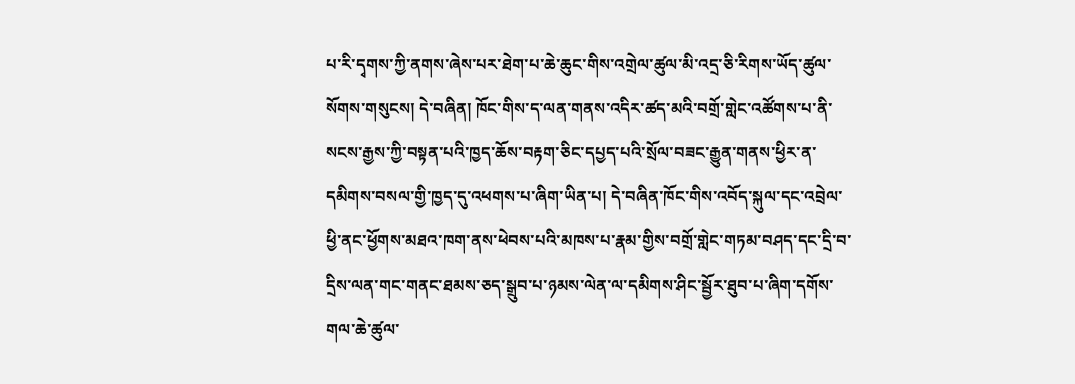པ་རི་དྭགས་ཀྱི་ནགས་ཞེས་པར་ཐེག་པ་ཆེ་ཆུང་གིས་འགྲེལ་ཚུལ་མི་འདྲ་ཅི་རིགས་ཡོད་ཚུལ་སོགས་གསུངས། དེ་བཞིན། ཁོང་གིས་ད་ལན་གནས་འདིར་ཚད་མའི་བགྲོ་གླེང་འཚོགས་པ་ནི་སངས་རྒྱས་ཀྱི་བསྟན་པའི་ཁྱད་ཆོས་བརྟག་ཅིང་དཔྱད་པའི་སྲོལ་བཟང་རྒྱུན་གནས་ཕྱིར་ན་དམིགས་བསལ་གྱི་ཁྱད་དུ་འཕགས་པ་ཞིག་ཡིན་པ། དེ་བཞིན་ཁོང་གིས་འབོད་སྐུལ་དང་འབྲེལ་ཕྱི་ནང་ཕྱོགས་མཐའ་ཁག་ནས་ཕེབས་པའི་མཁས་པ་རྣམ་གྱིས་བགྲོ་གླེང་གཏམ་བཤད་དང་དྲི་བ་དྲིས་ལན་གང་གནང་ཐམས་ཅད་སྒྲུབ་པ་ཉམས་ལེན་ལ་དམིགས་ཤིང་སྦྱོར་ཐུབ་པ་ཞིག་དགོས་གལ་ཆེ་ཚུལ་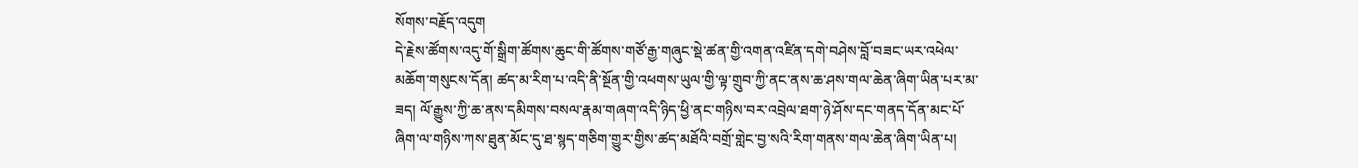སོགས་བརྗོད་འདུག
དེ་རྗེས་ཚོགས་འདུ་གོ་སྒྲིག་ཚོགས་ཆུང་གི་ཚོགས་གཙོ་རྒྱ་གཞུང་སྡེ་ཚན་གྱི་འགན་འཛིན་དགེ་བཤེས་བློ་བཟང་ཡར་འཕེལ་མཆོག་གསུངས་དོན། ཚད་མ་རིག་པ་འདི་ནི་སྔོན་གྱི་འཕགས་ཡུལ་གྱི་ལྟ་གྲུབ་ཀྱི་ནང་ནས་ཆ་ཤས་གལ་ཆེན་ཞིག་ཡིན་པར་མ་ཟད། ལོ་རྒྱུས་ཀྱི་ཆ་ནས་དམིགས་བསལ་རྣམ་གཞག་འདི་ཉིད་ཕྱི་ནང་གཉིས་བར་འབྲེལ་ཐག་ཉེ་ཤོས་དང་གནད་དོན་མང་པོ་ཞིག་ལ་གཉིས་ཀས་ཐུན་མོང་དུ་ཐ་སྙད་གཅིག་གྱུར་གྱིས་ཚད་མཐོའི་བགྲོ་གླེང་བྱ་སའི་རིག་གནས་གལ་ཆེན་ཞིག་ཡིན་པ།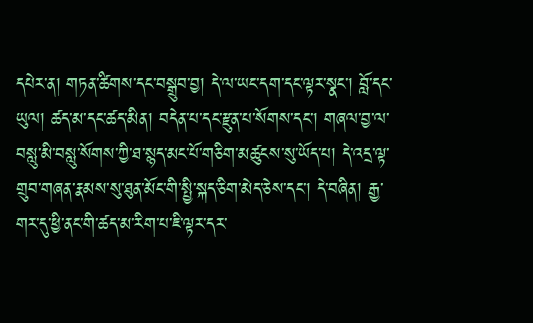དཔེར་ན། གཏན་ཚིགས་དང་བསྒྲུབ་བྱ། དེ་ལ་ཡང་དག་དང་ལྟར་སྣང་། བློ་དང་ཡུལ། ཚད་མ་དང་ཚད་མིན། བདེན་པ་དང་རྫུན་པ་སོགས་དང་། གཞལ་བྱ་ལ་བསླུ་མི་བསླུ་སོགས་ཀྱི་ཐ་སྙད་མང་པོ་གཅིག་མཚུངས་སུ་ཡོད་པ། དེ་འདྲ་ལྟ་གྲུབ་གཞན་རྣམས་སུ་ཐུན་མོང་གི་སྤྱི་སྐད་ཅིག་མེད་ཅེས་དང་། དེ་བཞིན། རྒྱ་གར་དུ་ཕྱི་ནང་གི་ཚད་མ་རིག་པ་ཇི་ལྟར་དར་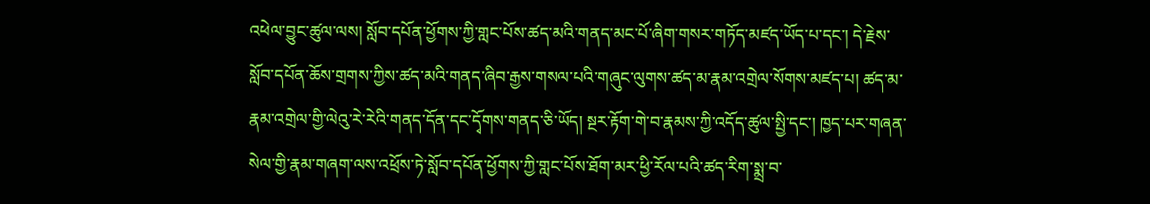འཕེལ་བྱུང་ཚུལ་ལས། སློབ་དཔོན་ཕྱོགས་ཀྱི་གླང་པོས་ཚད་མའི་གནད་མང་པོ་ཞིག་གསར་གཏོད་མཛད་ཡོད་པ་དང་། དེ་རྗེས་སློབ་དཔོན་ཆོས་གྲགས་ཀྱིས་ཚད་མའི་གནད་ཞིབ་རྒྱས་གསལ་པའི་གཞུང་ལུགས་ཚད་མ་རྣམ་འགྲེལ་སོགས་མཛད་པ། ཚད་མ་རྣམ་འགྲེལ་གྱི་ལེའུ་རེ་རེའི་གནད་དོན་དང་དྭོགས་གནད་ཅི་ཡོད། སྔར་རྟོག་གེ་བ་རྣམས་ཀྱི་འདོད་ཚུལ་སྤྱི་དང་། ཁྱད་པར་གཞན་སེལ་གྱི་རྣམ་གཞག་ལས་འཕྲོས་ཏེ་སློབ་དཔོན་ཕྱོགས་ཀྱི་གླང་པོས་ཐོག་མར་ཕྱི་རོལ་པའི་ཚད་རིག་སྨྲ་བ་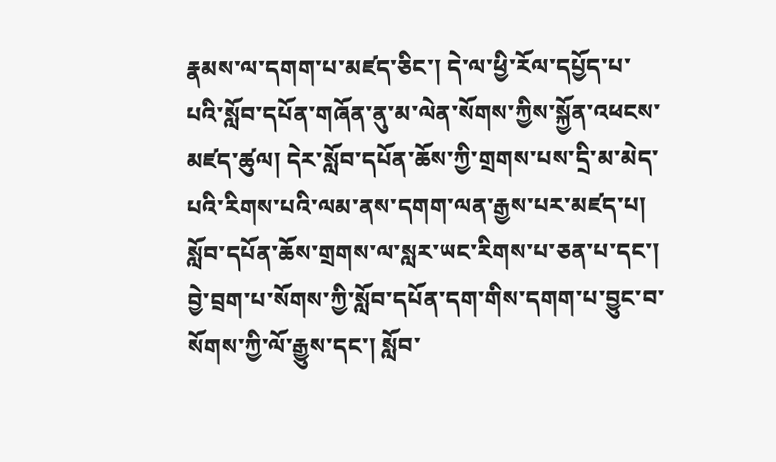རྣམས་ལ་དགག་པ་མཛད་ཅིང་། དེ་ལ་ཕྱི་རོལ་དཔྱོད་པ་པའི་སློབ་དཔོན་གཞོན་ནུ་མ་ལེན་སོགས་ཀྱིས་སྐྱོན་འཕངས་མཛད་ཚུལ། དེར་སློབ་དཔོན་ཆོས་ཀྱི་གྲགས་པས་དྲི་མ་མེད་པའི་རིགས་པའི་ལམ་ནས་དགག་ལན་རྒྱས་པར་མཛད་པ། སློབ་དཔོན་ཆོས་གྲགས་ལ་སླར་ཡང་རིགས་པ་ཅན་པ་དང་། བྱེ་བྲག་པ་སོགས་ཀྱི་སློབ་དཔོན་དག་གིས་དགག་པ་བྱུང་བ་སོགས་ཀྱི་ལོ་རྒྱུས་དང་། སློབ་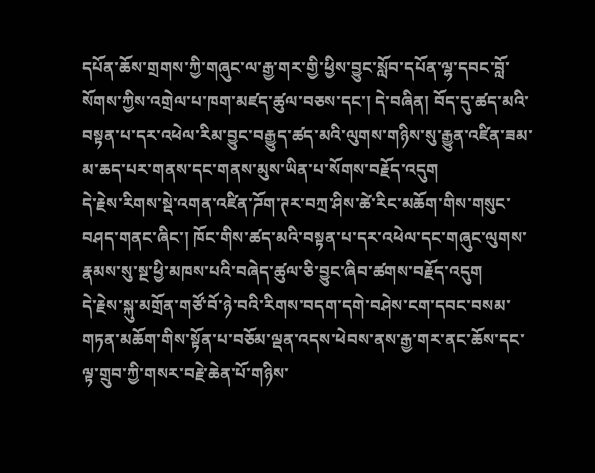དཔོན་ཆོས་གྲགས་ཀྱི་གཞུང་ལ་རྒྱ་གར་གྱི་ཕྱིས་བྱུང་སློབ་དཔོན་ལྷ་དབང་བློ་སོགས་ཀྱིས་འགྲེལ་པ་ཁག་མཛད་ཚུལ་བཅས་དང་། དེ་བཞིན། བོད་དུ་ཚད་མའི་བསྟན་པ་དར་འཕེལ་རིམ་བྱུང་བརྒྱུད་ཚད་མའི་ལུགས་གཉིས་སུ་རྒྱུན་འཛིན་ཟམ་མ་ཆད་པར་གནས་དང་གནས་མུས་ཡིན་པ་སོགས་བརྗོད་འདུག
དེ་རྗེས་རིགས་སྡེ་འགན་འཛིན་ཌོག་ཊར་བཀྲ་ཤིས་ཚེ་རིང་མཆོག་གིས་གསུང་བཤད་གནང་ཞིང་། ཁོང་གིས་ཚད་མའི་བསྟན་པ་དར་འཕེལ་དང་གཞུང་ལུགས་རྣམས་སུ་སྔ་ཕྱི་མཁས་པའི་བཞེད་ཚུལ་ཅི་བྱུང་ཞིབ་ཚགས་བརྗོད་འདུག
དེ་རྗེས་སྐུ་མགྲོན་གཙོ་བོ་ཉེ་བའི་རིགས་བདག་དགེ་བཤེས་ངག་དབང་བསམ་གཏན་མཆོག་གིས་སྟོན་པ་བཅོམ་ལྡན་འདས་ཕེབས་ནས་རྒྱ་གར་ནང་ཆོས་དང་ལྟ་གྲུབ་ཀྱི་གསར་བརྗེ་ཆེན་པོ་གཉིས་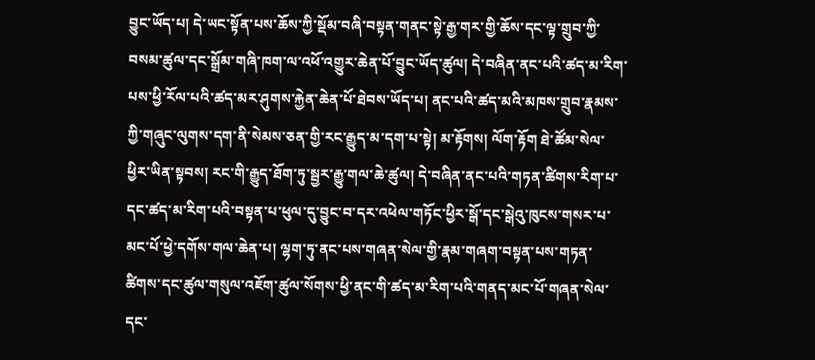བྱུང་ཡོད་པ། དེ་ཡང་སྟོན་པས་ཆོས་ཀྱི་སྡོམ་བཞི་བསྟན་གནང་སྟེ་རྒྱ་གར་གྱི་ཆོས་དང་ལྟ་གྲུབ་ཀྱི་བསམ་ཚུལ་དང་སྒྲོམ་གཞི་ཁག་ལ་འཕོ་འགྱུར་ཆེན་པོ་བྱུང་ཡོད་ཚུལ། དེ་བཞིན་ནང་པའི་ཚད་མ་རིག་པས་ཕྱི་རོལ་པའི་ཚད་མར་ཤུགས་རྐྱེན་ཆེན་པོ་ཐེབས་ཡོད་པ། ནང་པའི་ཚད་མའི་མཁས་གྲུབ་རྣམས་ཀྱི་གཞུང་ལུགས་དག་ནི་སེམས་ཅན་གྱི་རང་རྒྱུད་མ་དག་པ་སྟེ། མ་རྟོགས། ལོག་རྟོག ཐེ་ཚོམ་སེལ་ཕྱིར་ཡིན་སྟབས། རང་གི་རྒྱུད་ཐོག་ཏུ་སྦྱར་རྒྱུ་གལ་ཆེ་ཚུལ། དེ་བཞིན་ནང་པའི་གཏན་ཚིགས་རིག་པ་དང་ཚད་མ་རིག་པའི་བསྟན་པ་ཕུལ་དུ་བྱུང་བ་དར་འཕེལ་གཏོང་ཕྱིར་སྒོ་དང་སྒེའུ་ཁུངས་གསར་པ་མང་པོ་ཕྱེ་དགོས་གལ་ཆེན་པ། ལྷག་ཏུ་ནང་པས་གཞན་སེལ་གྱི་རྣམ་གཞག་བསྟན་པས་གཏན་ཚིགས་དང་ཚུལ་གསུལ་འཇོག་ཚུལ་སོགས་ཕྱི་ནང་གི་ཚད་མ་རིག་པའི་གནད་མང་པོ་གཞན་སེལ་དང་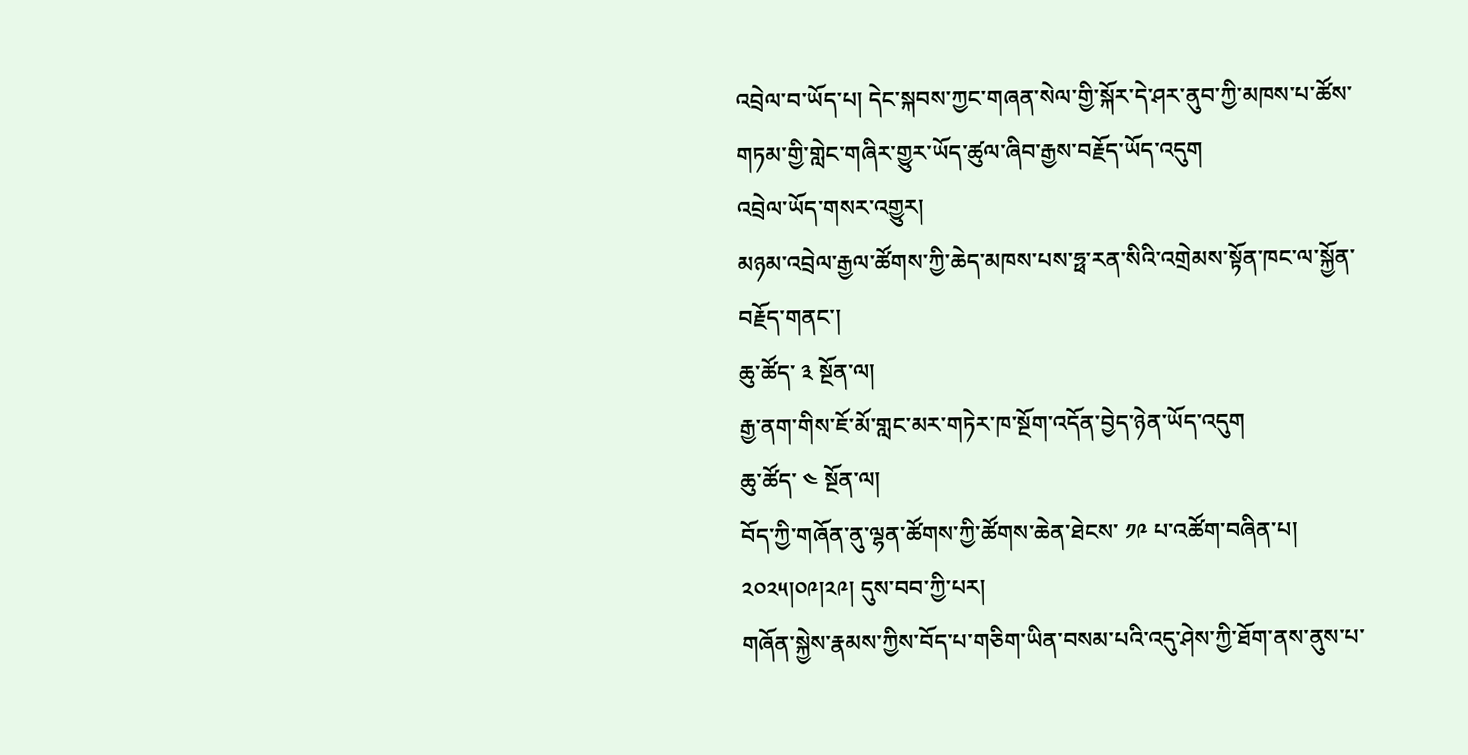འབྲེལ་བ་ཡོད་པ། དེང་སྐབས་ཀྱང་གཞན་སེལ་གྱི་སྐོར་དེ་ཤར་ནུབ་ཀྱི་མཁས་པ་ཚོས་གཏམ་གྱི་གླེང་གཞིར་གྱུར་ཡོད་ཚུལ་ཞིབ་རྒྱས་བརྗོད་ཡོད་འདུག
འབྲེལ་ཡོད་གསར་འགྱུར།
མཉམ་འབྲེལ་རྒྱལ་ཚོགས་ཀྱི་ཆེད་མཁས་པས་ཧྥ་རན་སིའི་འགྲེམས་སྟོན་ཁང་ལ་སྐྱོན་བརྗོད་གནང་།
ཆུ་ཚོད་ ༣ སྔོན་ལ།
རྒྱ་ནག་གིས་ཇོ་མོ་གླང་མར་གཏེར་ཁ་སྔོག་འདོན་བྱེད་ཉེན་ཡོད་འདུག
ཆུ་ཚོད་ ༤ སྔོན་ལ།
བོད་ཀྱི་གཞོན་ནུ་ལྷན་ཚོགས་ཀྱི་ཚོགས་ཆེན་ཐེངས་ ༡༩ པ་འཚོག་བཞིན་པ། ༢༠༢༥།༠༩།༢༩། དུས་བབ་ཀྱི་པར།
གཞོན་སྐྱེས་རྣམས་ཀྱིས་བོད་པ་གཅིག་ཡིན་བསམ་པའི་འདུ་ཤེས་ཀྱི་ཐོག་ནས་ནུས་པ་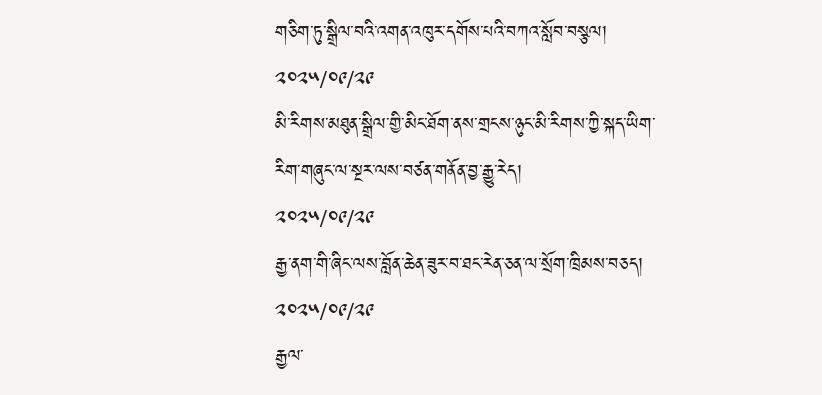གཅིག་ཏུ་སྒྲིལ་བའི་འགན་འཁུར་དགོས་པའི་བཀའ་སློབ་བསྩལ།
༢༠༢༥/༠༩/༢༩
མི་རིགས་མཐུན་སྒྲིལ་གྱི་མིང་ཐོག་ནས་གྲངས་ཉུང་མི་རིགས་ཀྱི་སྐད་ཡིག་རིག་གཞུང་ལ་སྔར་ལས་བཙན་གནོན་བྱ་རྒྱུ་རེད།
༢༠༢༥/༠༩/༢༩
རྒྱ་ནག་གི་ཞིང་ལས་བློན་ཆེན་ཟུར་བ་ཐང་རེན་ཅན་ལ་སྲོག་ཁྲིམས་བཅད།
༢༠༢༥/༠༩/༢༩
རྒྱལ་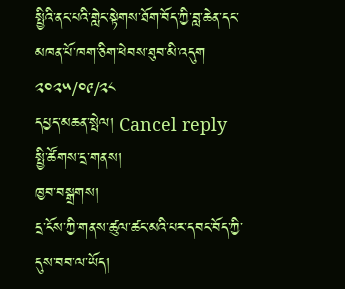སྤྱིའི་ནང་པའི་གླེང་སྟེགས་ཐོག་བོད་ཀྱི་བླ་ཆེན་དང་མཁན་པོ་ཁག་ཅིག་ཕེབས་ཐུབ་མི་འདུག
༢༠༢༥/༠༩/༢༨
དཔྱད་མཆན་སྤེལ། Cancel reply
སྤྱི་ཚོགས་དྲ་གནས།
ཁྱབ་བསྒྲགས།
དྲ་ངོས་ཀྱི་གནས་ཚུལ་ཚང་མའི་པར་དབང་བོད་ཀྱི་དུས་བབ་ལ་ཡོད།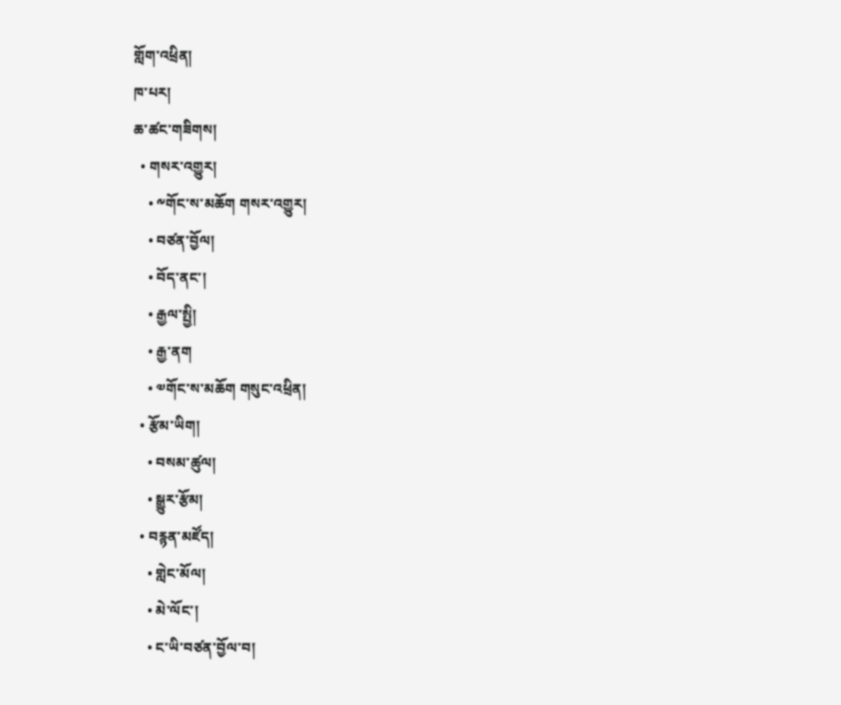གློག་འཕྲིན།
ཁ་པར།
ཆ་ཚང་གཟིགས།
  • གསར་འགྱུར།
    • ༸གོང་ས་མཆོག གསར་འགྱུར།
    • བཙན་བྱོལ།
    • བོད་ནང་།
    • རྒྱལ་སྤྱི།
    • རྒྱ་ནག
    • ༧གོང་ས་མཆོག གསུང་འཕྲིན།
  • རྩོམ་ཡིག།
    • བསམ་ཚུལ།
    • སྒྱུར་རྩོམ།
  • བརྙན་མཛོད།
    • གླེང་མོལ།
    • མེ་ལོང་།
    • ང་ཡི་བཙན་བྱོལ་བ།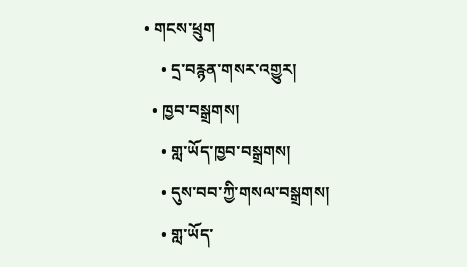• གངས་ཕྲུག
    • དྲ་བརྙན་གསར་འགྱུར།
  • ཁྱབ་བསྒྲགས།
    • གླ་ཡོད་ཁྱབ་བསྒྲགས།
    • དུས་བབ་ཀྱི་གསལ་བསྒྲགས།
    • གླ་ཡོད་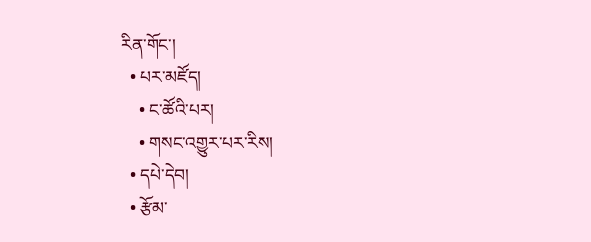རིན་གོང་།
  • པར་མཛོད།
    • ང་ཚོའི་པར།
    • གསང་འགྱུར་པར་རིས།
  • དཔེ་དེབ།
  • རྩོམ་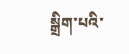སྒྲིག་པའི་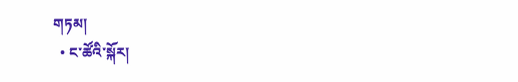གཏམ།
  • ང་ཚོའི་སྐོར།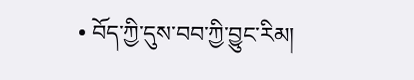• བོད་ཀྱི་དུས་བབ་ཀྱི་བྱུང་རིམ།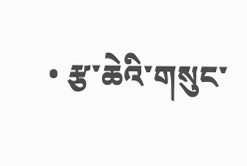• རྩ་ཆེའི་གསུང་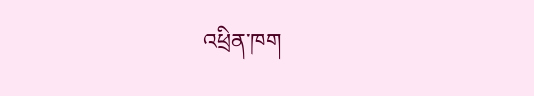འཕྲིན་ཁག